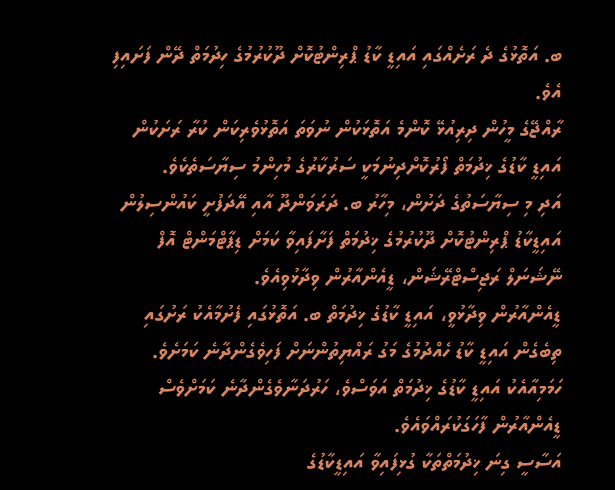ބ. އަތޮޅުގެ ދެ ރަށެއްގައި އައިޑީ ކާޑު ޕްރިންޓުކޮށް ދޫކުރުމުގެ ހިދުމަތް ދޭން ފަށައިފި އެވެ.
ރާއްޖޭގެ މީހުން ދިރިއުޅޭ ކޮންމެ އަތޮޅަކުން ނުވަތަ އަތޮޅުވެރިކަން ކުރާ ރަށަކުން އައިޑީ ކާޑުގެ ޚިދުމަތް ފޯރުކޮށްދިނުމަކީ ސަރުކާރުގެ މުހިންމު ސިޔާސަތެކެވެ.
އަދި މި ސިޔާސަތުގެ ދަށުން، މިހާރު ބ. ދަރަވަންދޫ އާއި އޭދަފުށީ ކައުންސިލުން އައިޑީކާޑު ޕްރިންޓުކޮށް ދޫކުރުމުގެ ޚިދުމަތް ފަށާފައިވާ ކަމަށް ޑިޕާޓްމަންޓް އޮފް ނޭޝަނަލް ރަޖިސްޓްރޭޝަން، ޑީއެންއާރުން ވިދާޅުވިއެވެ.
ޑީއެންއާރުން ވިދާޅުވީ، އައިޑީ ކާޑުގެ ޚިދުމަތް ބ. އަތޮޅުގައި ފެށުމާއެކު ރަށުގައި ތިބެގެން އައިޑީ ކާޑު ހެއްދުމުގެ މަގު ރައްޔިތުންނަށް ފަހިވެގެންދާނެ ކަމަށެވެ. ހަމަމިއާއެކު އައިޑީ ކާޑުގެ ޚިދުމަތް އަވަސްވެ، ހަރުދަނާވެގެންދާނެ ކަމަށްވެސް ޑީއެންއާރުން ފާހަގަކުރައްވައެވެ.
އަސާސީ ގިނަ ޚިދުމަތްތަކާ ގުޅިފައިވާ އައިޑީކާޑުގެ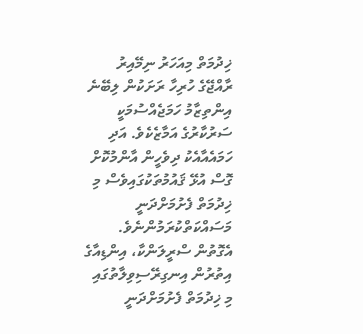ޚިދުމަތް މިއަހަރު ނިމޭއިރު ރާއްޖޭގެ ހުރިހާ ރަށަކުން ލިބޭނެ އިންތިޒާމު ހަމަޖެއްސުމަކީ ސަރުކާރުގެ އަމާޒެކެވެ. އަދި ހަމައެއާއެކު ދިވެހީން އާންމުކޮށް ގޮސް އުޅޭ ޤައުމުތަކުގައިވެސް މި ޚިދުމަތް ފެށުމަށްދަނީ މަސައްކަތްކުރަމުންނެވެ. އެގޮތުން ސްރީލަންކާ، އިންޑިއާގެ އިތުރުން އިނގިރޭސިވިލާތުގައި މި ޚިދުމަތް ފެށުމަށްދަނީ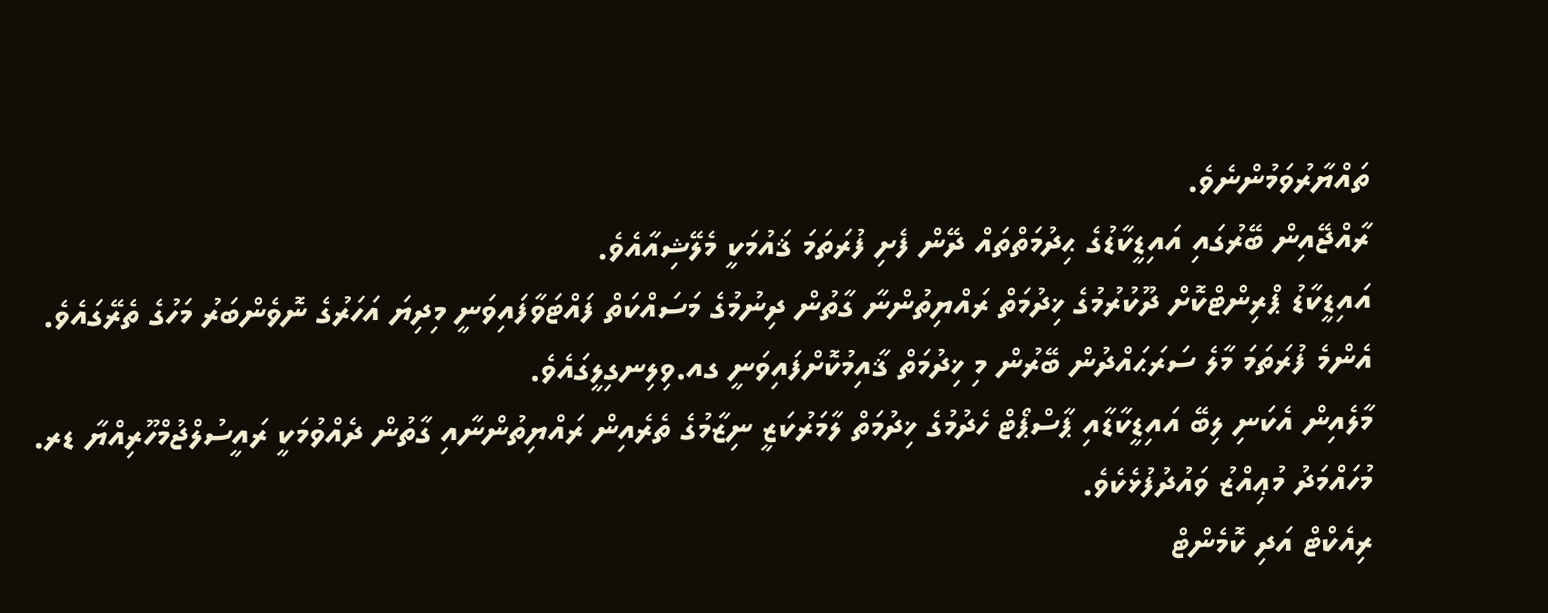ތައްޔާރުވަމުންނެވެ.
ރާއްޖޭއިން ބޭރުގައި އައިޑީކާޑުގެ ޙިދުމަތްތައް ދޭން ފެށި ފުރަތަމަ ޤައުމަކީ މެލޭޝިއާއެވެ.
އައިޑީކާޑު ޕްރިންޓްކޮށް ދޫކުރުމުގެ ޚިދުމަތް ރައްޔިތުންނާ ގާތުން ދިނުމުގެ މަސައްކަތް ފައްޓަވާފައިވަނީ މިދިޔަ އަހަރުގެ ނޮވެންބަރު މަހުގެ ތެރޭގައެވެ. އެންމެ ފުރަތަމަ މާލެ ސަރަޙައްދުން ބޭރުން މި ޚިދުމަތް ޤާއިމުކޮށްފައިވަނީ ގއ.ވިލިނގިލީގައެވެ.
މާލެއިން އެކަނި ލިބޭ އައިޑީކާޑާއި ޕާސްޕޯޓް ހެދުމުގެ ޚިދުމަތް ލާމަރުކަޒީ ނިޒާމުގެ ތެރެއިން ރައްޔިތުންނާއި ގާތުން ދެއްވުމަކީ ރައީސުލްޖުމްހޫރިއްޔާ ޑރ. މުހައްމަދު މުޢިއްޒު ވައުދުފުޅެކެވެ.
ރިއެކްޓް އަދި ކޮމެންޓް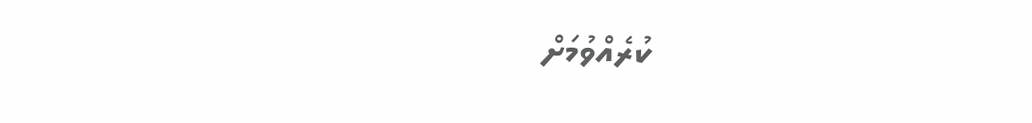ކުރެއްވުމަށް